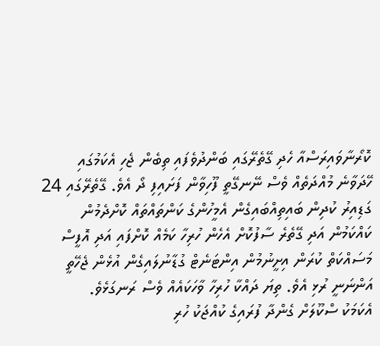ކޮރޯނާވައިރަސްއާ ހެދި ގޭތެރޭގައި ބަންދުވެފައި ތިބެން ޖެހި އެކަމުގައި ހޭދަވާނެ މުއްދަތެއް ވެސް ނޭނގޭތީ ފޫހިވާން ފަށައިފި ދޯ އެވެ. ގޭތެރޭގައި 24 ގަޑިއިރު ކުދިން ބައިތިއްބައިގެން އެމީހުންގެ ކަންތައްތައް ކޮށްދެމުން ކައްކަމުން އަދި ގޭތެރެ ސާފުކޮށް އެހެން ހުރިހާ ކަމެއް ކޮށްފައި އަދި އޮފީސް މަސައްކަތް ކުރަން އިށީނުމުން އިންޓަނެޓް ގުޑާނުލައިގެން އުޅެން ޖެހޭތީ އަންނަނީ ރުޅި އެވެ. ތިޔަ ދައްކާ ހުރިހާ ވާހަކައެއް ވެސް ރަނގަޅެވެ.
އެކަމަކު ސްކޫލަށް ގެންދާ ފުރައިގެ ކުއްޖަކު ހުރި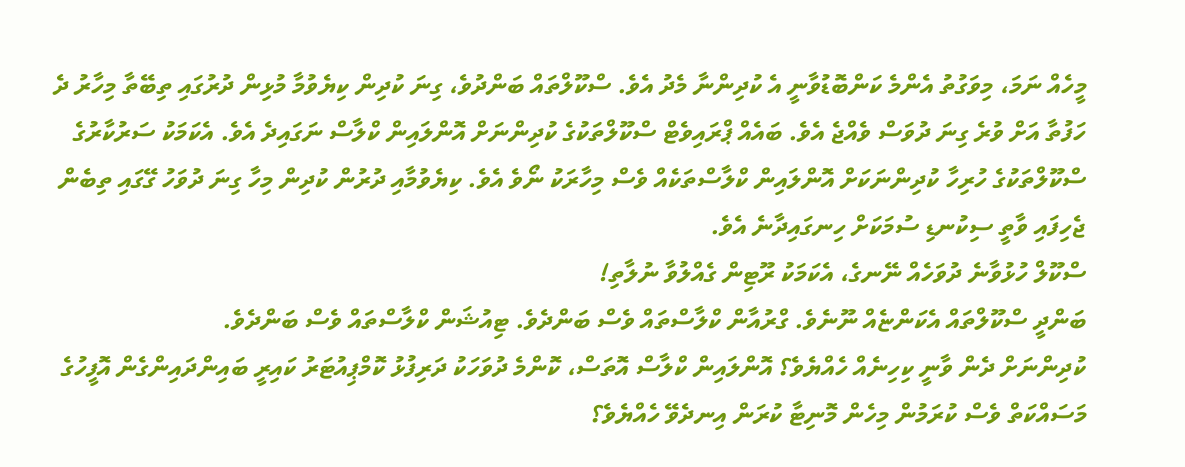މީހެއް ނަމަ، މިވަގުތު އެންމެ ކަންބޮޑުވާނީ އެ ކުދިންނާ މެދު އެވެ. ސްކޫލްތައް ބަންދުވެ، ގިނަ ކުދިން ކިޔެވުމާ މުޅިން ދުރުގައި ތިބޭތާ މިހާރު ދެ ހަފުތާ އަށް ވުރެ ގިނަ ދުވަސް ވެއްޖެ އެވެ. ބައެއް ޕްރައިވެޓް ސްކޫލްތަކުގެ ކުދިންނަށް އޮންލައިން ކްލާސް ނަގައިދެ އެވެ. އެކަމަކު ސަރުކާރުގެ ސްކޫލްތަކުގެ ހުރިހާ ކުދިންނަކަށް އޮންލައިން ކްލާސްތަކެއް ވެސް މިހާރަކު ނޯވެ އެވެ. ކިޔެވުމާއި ދުރުން ކުދިން މިހާ ގިނަ ދުވަހު ގޭގައި ތިބެން ޖެހިފައި ވާތީ ސިކުނޑި ސުމަކަށް ހިނގައިދާނެ އެވެ.
ސްކޫލް ހުޅުވާނެ ދުވަހެއް ނޭނގެ، އެކަމަކު ރޫޓިން ގެއްލުވާ ނުލާތި!
ބަންދީ ސްކޫލްތައް އެކަންޏެއް ނޫނެވެ. ގްރުއާން ކްލާސްތައް ވެސް ބަންދެވެ. ޓިއުޝަން ކްލާސްތައް ވެސް ބަންދެވެ.
ކުދިންނަށް ދެން ވާނީ ކިހިނެއް ހެއްޔެވެ؟ އޮންލައިން ކްލާސް އޮތަސް، ކޮންމެ ދުވަހަކު ދަރިފުޅު ކޮމްޕިއުޓަރު ކައިރީ ބައިންދައިންގެން އޮފީހުގެ މަސައްކަތް ވެސް ކުރަމުން މިހެން މޮނިޓާ ކުރަން އިނދެވޭ ހެއްޔެވެ؟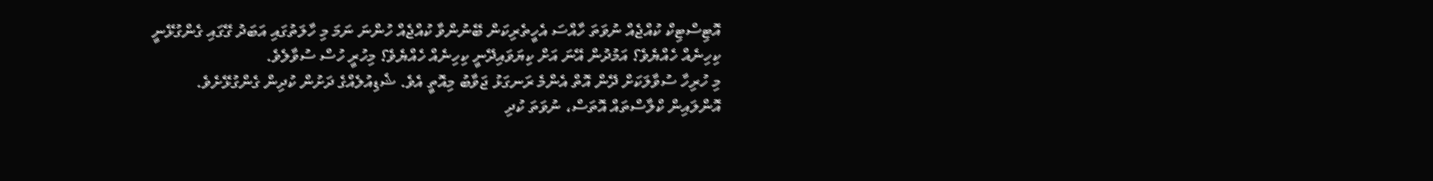އޮޓިސްޓިކް ކުއްޖެއް ނުވަތަ ހާއްސަ އެހީތެރިކަން ބޭނުންވާ ކުއްޖެއް ހުންނަ ނަމަ މި ހާލަތުގައި އަބަދު ގޭގައި ގެންގުޅޭނީ ކިހިނެއް ހެއްޔެވެ؟ އަމުދުން އޭނަ އަށް ކިޔަވައިދޭނީ ކިހިނެއް ހެއްޔެވެ؟ މިހުރީ ހުސް ސުވާލެވެ.
މި ހުރިހާ ސުވާލަކަށް ދޭން އޮތް އެންމެ ރަނގަޅު ޖަވާބު މިއޮތީ އެވެ. ޝެޑިއުލެއްގެ ދަށުން ކުދިން ގެންގުޅޭށެވެ.
އޮންލައިން ކްލާސްތައް އޮތަސް، ނުވަތަ ކުދި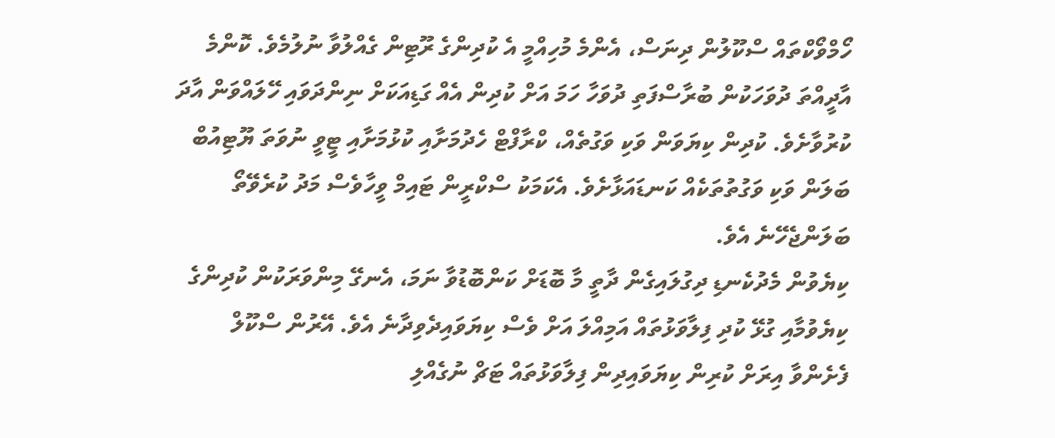ހޯމްވޯކްތައް ސްކޫލުން ދިނަސް، އެންމެ މުހިއްމީ އެ ކުދިންގެ ރޫޓިން ގެއްލުވާ ނުލުމެވެ. ކޮންމެ އާދީއްތަ ދުވަހަކުން ބުރާސްފަތި ދުވަހާ ހަމަ އަށް ކުދިން އެއް ގަޑިއަކަށް ނިންދަވައި ހޭލައްވަން އާދަ ކުރުވާށެވެ. ކުދިން ކިޔަވަން ވަކި ވަގުތެއް، ކްރާފްޓް ހެދުމަށާއި ކުޅުމަށާއި ޓީވީ ނުވަތަ ޔޫޓިއުބް ބަލަން ވަކި ވަގުތުތަކެއް ކަނޑައަޅާށެވެ. އެކަމަކު ސްކްރީން ޓައިމް ވީހާވެސް މަދު ކުރެވޭތޯ ބަލަންޖެހޭނެ އެވެ.
ކިޔެވުން މެދުކެނޑި ދިގުލައިގެން ދާތީ މާ ބޮޑަށް ކަންބޮޑުވާ ނަމަ، އެނގޭ މިންވަރަކުން ކުދިންގެ ކިޔެވުމާއި ގުޅޭ ކުދި ފިލާވަޅުތައް އަމިއްލަ އަށް ވެސް ކިޔަވައިދެވިދާނެ އެވެ. އޭރުން ސްކޫލް ފެށެންވާ އިރަށް ކުރިން ކިޔަވައިދިން ފިލާވަޅުތައް ޓަޗް ނުގެއްލި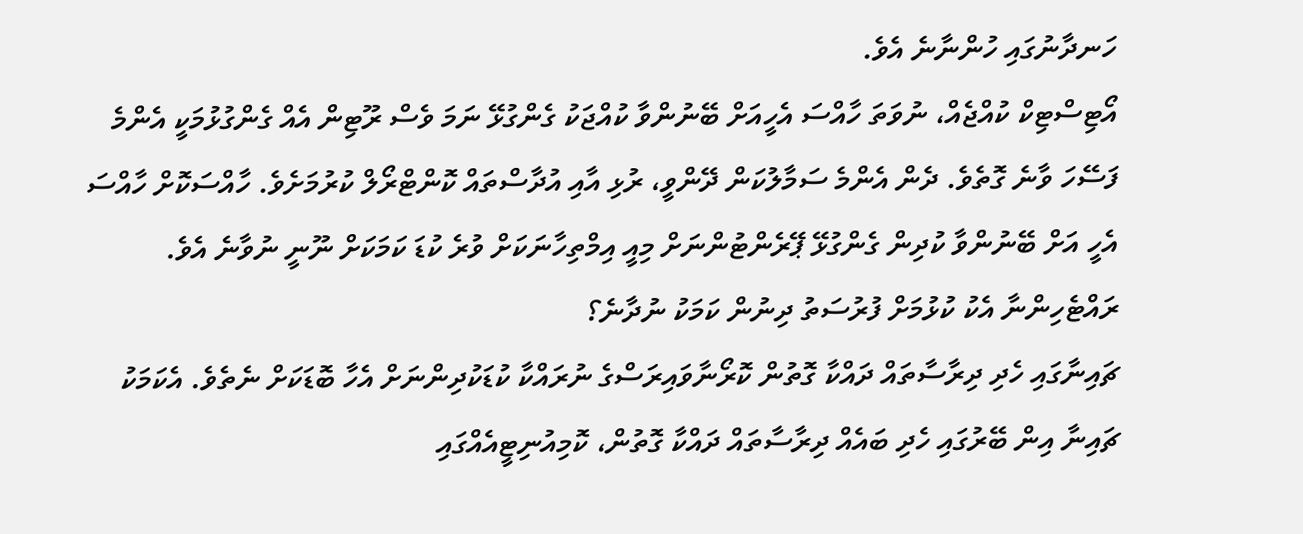ހަނދާނުގައި ހުންނާނެ އެވެ.
އޯޓިސްޓިކް ކުއްޖެއް، ނުވަތަ ހާއްސަ އެހީއަށް ބޭނުންވާ ކުއްޖަކު ގެންގުޅޭ ނަމަ ވެސް ރޫޓިން އެއް ގެންގުޅުމަކީ އެންމެ ފަސޭހަ ވާނެ ގޮތެވެ. ދެން އެންމެ ސަމާލުކަން ދޭންވީ، ރުޅި އާއި އުދާސްތައް ކޮންޓްރޯލް ކުރުމަށެވެ. ހާއްސަކޮށް ހާއްސަ އެހީ އަށް ބޭނުންވާ ކުދިން ގެންގުޅޭ ޕޭރެންޓުންނަށް މިއީ އިމްތިހާނަކަށް ވުރެ ކުޑަ ކަމަކަށް ނޫނީ ނުވާނެ އެވެ.
ރައްޓެހިންނާ އެކު ކުޅުމަށް ފުރުސަތު ދިނުން ކަމަކު ނުދާނެ؟
ޗައިނާގައި ހެދި ދިރާސާތައް ދައްކާ ގޮތުން ކޮރޯނާވައިރަސްގެ ނުރައްކާ ކުޑަކުދިންނަށް އެހާ ބޮޑަކަށް ނެތެވެ. އެކަމަކު ޗައިނާ އިން ބޭރުގައި ހެދި ބައެއް ދިރާސާތައް ދައްކާ ގޮތުން، ކޮމިއުނިޓީއެއްގައި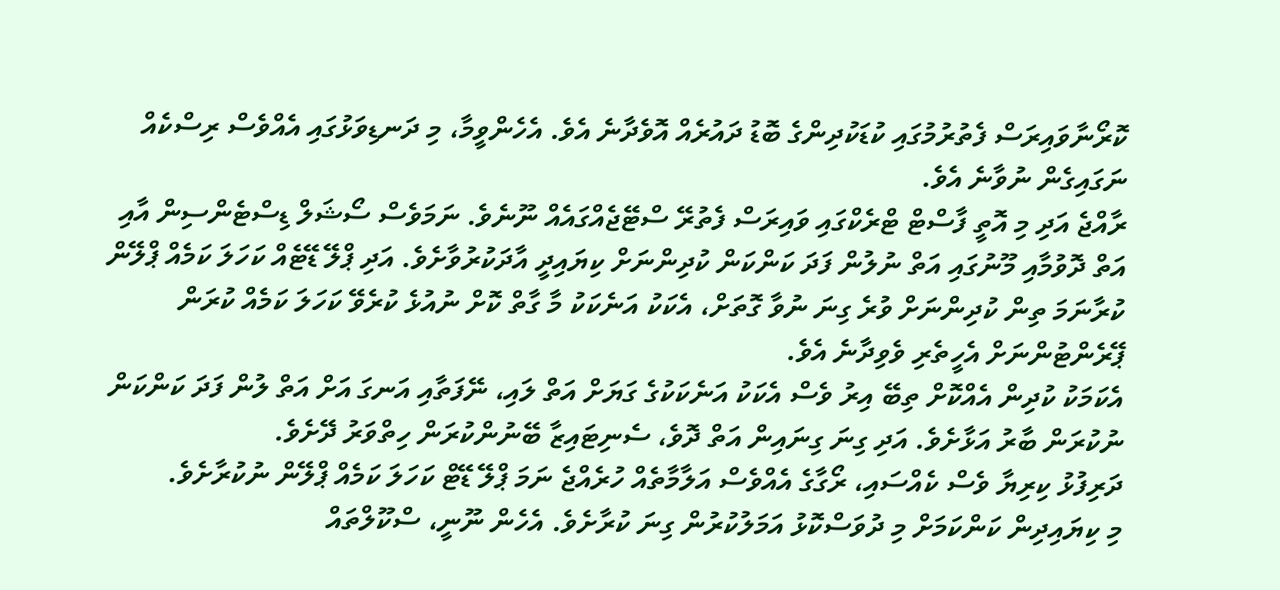ކޮރޯނާވައިރަސް ފެތުރުމުގައި ކުޑަކުދިންގެ ބޮޑު ދައުރެއް އޮވެދާނެ އެވެ. އެހެންވީމާ، މި ދަނޑިވަޅުގައި އެއްވެސް ރިސްކެއް ނަގައިގެން ނުވާނެ އެވެ.
ރާއްޖެ އަދި މި އޮތީ ފާސްޓް ޓްރެކްގައި ވައިރަސް ފެތުރޭ ސްޓޭޖެއްގައެއް ނޫނެވެ. ނަމަވެސް ސޯޝަލް ޑިސްޓެންސިން އާއި އަތް ދޮވުމާއި މޫނުގައި އަތް ނުލުން ފަދަ ކަންކަން ކުދިންނަށް ކިޔައިދީ އާދަކުރުވާށެވެ. އަދި ޕްލޭ ޑޭޓެއް ކަހަލަ ކަމެއް ޕްލޭން ކުރާނަމަ ތިން ކުދިންނަށް ވުރެ ގިނަ ނުވާ ގޮތަށް، އެކަކު އަނެކަކު މާ ގާތް ކޮށް ނުއުޅެ ކުރެވޭ ކަހަލަ ކަމެއް ކުރަން ޕޭރެންޓުންނަށް އެހީތެރި ވެވިދާނެ އެވެ.
އެކަމަކު ކުދިން އެއްކޮށް ތިބޭ އިރު ވެސް އެކަކު އަނެކަކުގެ ގަޔަށް އަތް ލައި، ނޭފަތާއި އަނގަ އަށް އަތް ލުން ފަދަ ކަންކަން ނުކުރަން ބާރު އަޅާށެވެ. އަދި ގިނަ ގިނައިން އަތް ދޮވެ، ސެނިޓައިޒާ ބޭނުންކުރަން ހިތްވަރު ދޭށެވެ.
ދަރިފުޅު ކިރިޔާ ވެސް ކެއްސައި، ރޯގާގެ އެއްވެސް އަލާމާތެއް ހުރެއްޖެ ނަމަ ޕްލޭ ޑޭޓް ކަހަލަ ކަމެއް ޕްލޭން ނުކުރާށެވެ.
މި ކިޔައިދިން ކަންކަމަށް މި ދުވަސްކޮޅު އަމަލުކުރުން ގިނަ ކުރާށެވެ. އެހެން ނޫނީ، ސްކޫލްތައް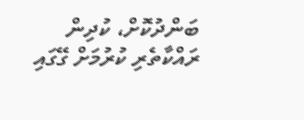ބަންދުކޮށް، ކުދިން ރައްކާތެރި ކުރުމަށް ގޭގައި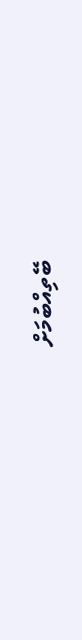ބޭތިއްބުމަށް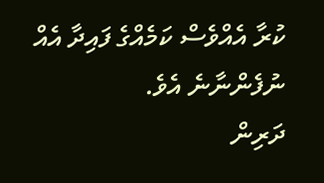ކުރާ އެއްވެސް ކަމެއްގެ ފައިދާ އެއް ނުފެންނާނެ އެވެ.
ދަރިން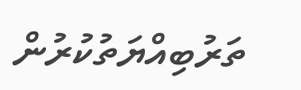ތަރުބިއްޔަތުކުރުން